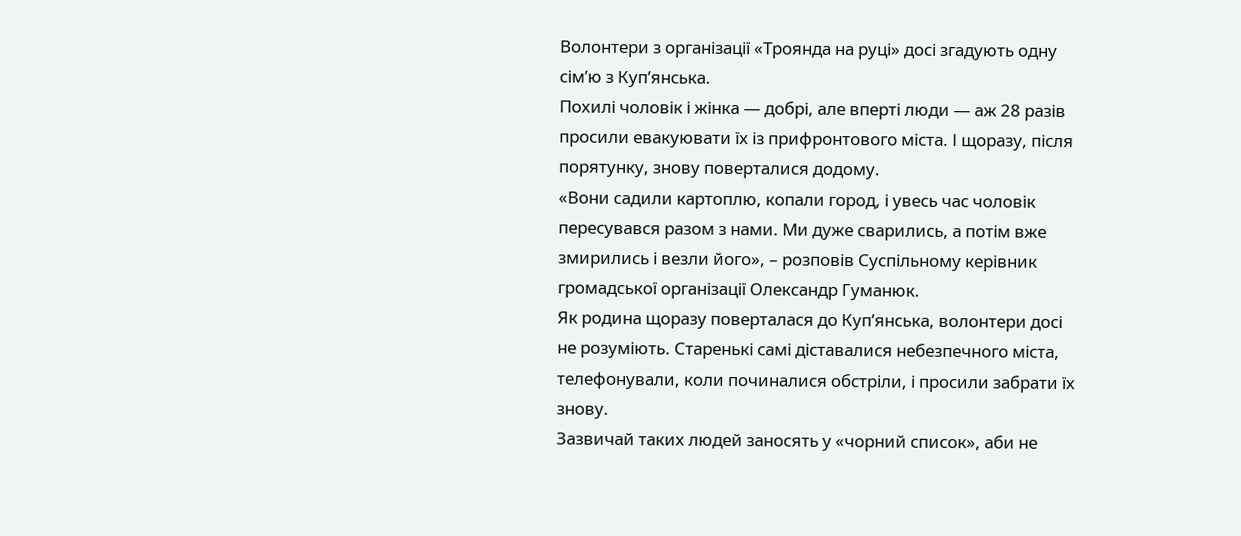Волонтери з організації «Троянда на руці» досі згадують одну сім’ю з Куп’янська.
Похилі чоловік і жінка — добрі, але вперті люди — аж 28 разів просили евакуювати їх із прифронтового міста. І щоразу, після порятунку, знову поверталися додому.
«Вони садили картоплю, копали город, і увесь час чоловік пересувався разом з нами. Ми дуже сварились, а потім вже змирились і везли його», – розповів Суспільному керівник громадської організації Олександр Гуманюк.
Як родина щоразу поверталася до Куп’янська, волонтери досі не розуміють. Старенькі самі діставалися небезпечного міста, телефонували, коли починалися обстріли, і просили забрати їх знову.
Зазвичай таких людей заносять у «чорний список», аби не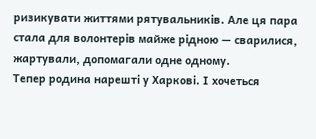ризикувати життями рятувальників. Але ця пара стала для волонтерів майже рідною — сварилися, жартували, допомагали одне одному.
Тепер родина нарешті у Харкові. І хочеться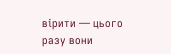вірити — цього разу вони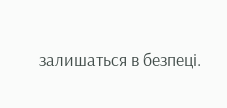залишаться в безпеці.